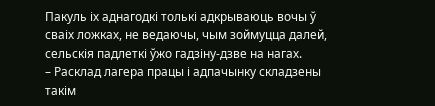Пакуль іх аднагодкі толькі адкрываюць вочы ў сваіх ложках, не ведаючы, чым зоймуцца далей, сельскія падлеткі ўжо гадзіну-дзве на нагах.
– Расклад лагера працы і адпачынку складзены такім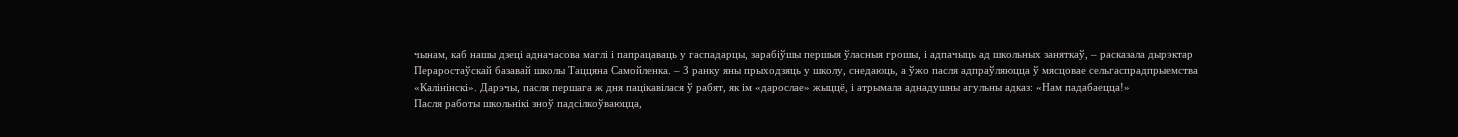чынам, каб нашы дзеці адначасова маглі і папрацаваць у гаспадарцы, зарабіўшы першыя ўласныя грошы, і адпачыць ад школьных заняткаў, – расказала дырэктар Пераростаўскай базавай школы Таццяна Самойленка. – З ранку яны прыходзяць у школу, снедаюць, а ўжо пасля адпраўляюцца ў мясцовае сельгаспрадпрыемства «Калінінскі». Дарэчы, пасля першага ж дня пацікавілася ў рабят, як ім «дарослае» жыццё, і атрымала аднадушны агульны адказ: «Нам падабаецца!»
Пасля работы школьнікі зноў падсілкоўваюцца,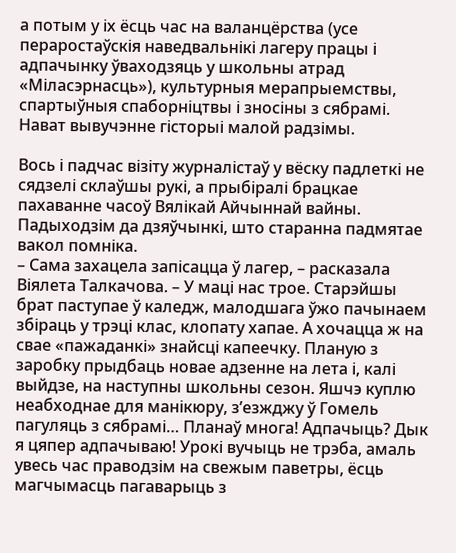а потым у іх ёсць час на валанцёрства (усе пераростаўскія наведвальнікі лагеру працы і адпачынку ўваходзяць у школьны атрад «Міласэрнасць»), культурныя мерапрыемствы, спартыўныя спаборніцтвы і зносіны з сябрамі. Нават вывучэнне гісторыі малой радзімы.

Вось і падчас візіту журналістаў у вёску падлеткі не сядзелі склаўшы рукі, а прыбіралі брацкае пахаванне часоў Вялікай Айчыннай вайны. Падыходзім да дзяўчынкі, што старанна падмятае вакол помніка.
– Сама захацела запісацца ў лагер, – расказала Віялета Талкачова. – У маці нас трое. Старэйшы брат паступае ў каледж, малодшага ўжо пачынаем збіраць у трэці клас, клопату хапае. А хочацца ж на свае «пажаданкі» знайсці капеечку. Планую з заробку прыдбаць новае адзенне на лета і, калі выйдзе, на наступны школьны сезон. Яшчэ куплю неабходнае для манікюру, з’езжджу ў Гомель пагуляць з сябрамі… Планаў многа! Адпачыць? Дык я цяпер адпачываю! Урокі вучыць не трэба, амаль увесь час праводзім на свежым паветры, ёсць магчымасць пагаварыць з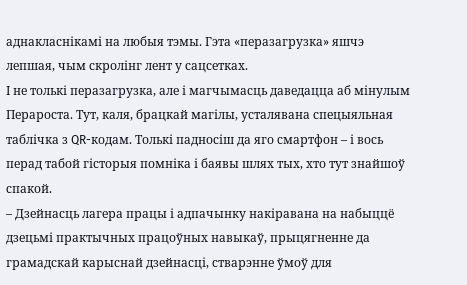аднакласнікамі на любыя тэмы. Гэта «перазагрузка» яшчэ лепшая, чым скролінг лент у сацсетках.
І не толькі перазагрузка, але і магчымасць даведацца аб мінулым Перароста. Тут, каля, брацкай магілы, усталявана спецыяльная таблічка з QR-кодам. Толькі падносіш да яго смартфон – і вось перад табой гісторыя помніка і баявы шлях тых, хто тут знайшоў спакой.
– Дзейнасць лагера працы і адпачынку накіравана на набыццё дзецьмі практычных працоўных навыкаў, прыцягненне да грамадскай карыснай дзейнасці, стварэнне ўмоў для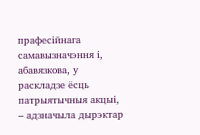прафесійнага самавызначэння і, абавязкова, у раскладзе ёсць патрыятычныя акцыі, – адзначыла дырэктар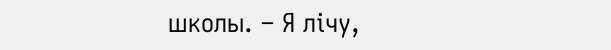школы. – Я лічу,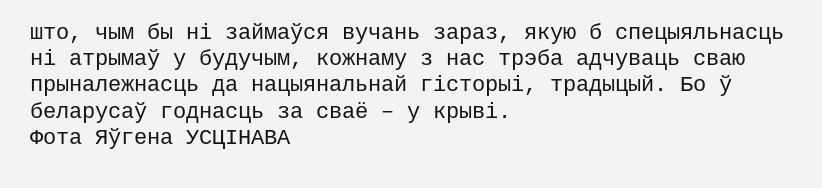што, чым бы ні займаўся вучань зараз, якую б спецыяльнасць ні атрымаў у будучым, кожнаму з нас трэба адчуваць сваю прыналежнасць да нацыянальнай гісторыі, традыцый. Бо ў беларусаў годнасць за сваё – у крыві.
Фота Яўгена УСЦІНАВА